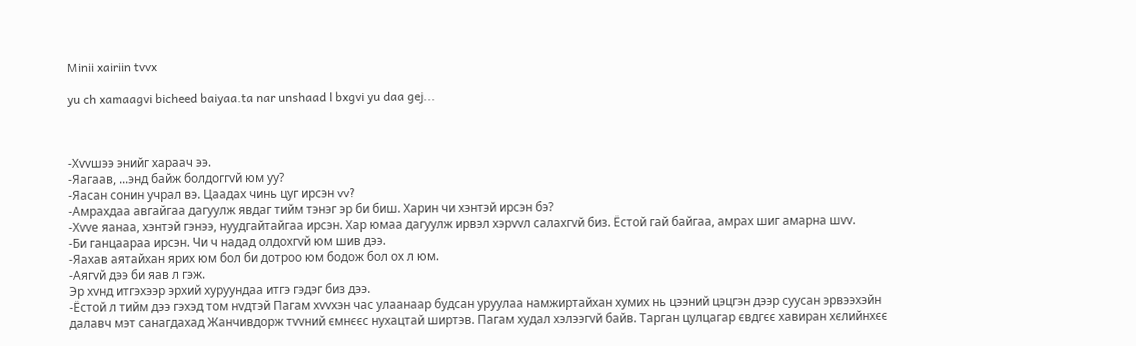Minii xairiin tvvx

yu ch xamaagvi bicheed baiyaa.ta nar unshaad l bxgvi yu daa gej...



-Хvvшээ энийг хараач ээ.
-Яагаав, ...энд байж болдоггvй юм уу?
-Яасан сонин учрал вэ. Цаадах чинь цуг ирсэн vv?
-Амрахдаа авгайгаа дагуулж явдаг тийм тэнэг эр би биш. Харин чи хэнтэй ирсэн бэ?
-Хvvе яанаа, хэнтэй гэнээ, нуудгайтайгаа ирсэн. Хар юмаа дагуулж ирвэл хэрvvл салахгvй биз. Ёстой гай байгаа, амрах шиг амарна шvv.
-Би ганцаараа ирсэн. Чи ч надад олдохгvй юм шив дээ.
-Яахав аятайхан ярих юм бол би дотроо юм бодож бол ох л юм.
-Аягvй дээ би яав л гэж.
Эр хvнд итгэхээр эрхий хуруундаа итгэ гэдэг биз дээ.
-Ёстой л тийм дээ гэхэд том нvдтэй Пагам хvvхэн час улаанаар будсан уруулаа намжиртайхан хумих нь цээний цэцгэн дээр суусан эрвээхэйн далавч мэт санагдахад Жанчивдорж тvvний ємнєєс нухацтай ширтэв. Пагам худал хэлээгvй байв. Тарган цулцагар євдгєє хавиран хєлийнхєє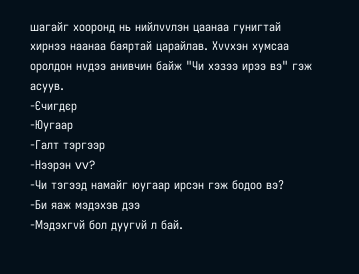шагайг хооронд нь нийлvvлэн цаанаа гунигтай хирнээ наанаа баяртай царайлав. Хvvхэн хумсаа оролдон нvдээ анивчин байж "Чи хэзээ ирээ вэ" гэж асуув.
-Єчигдєр
-Юугаар
-Галт тэргээр
-Нээрэн vv?
-Чи тэгээд намайг юугаар ирсэн гэж бодоо вэ?
-Би яаж мэдэхэв дээ
-Мэдэхгvй бол дуугvй л бай.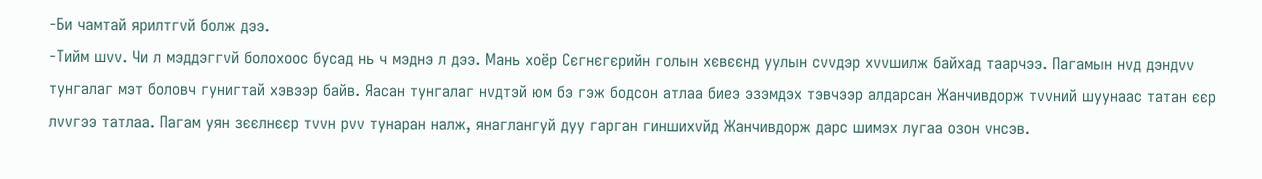-Би чамтай ярилтгvй болж дээ.
-Тийм шvv. Чи л мэддэггvй болохоос бусад нь ч мэднэ л дээ. Мань хоёр Сєгнєгєрийн голын хєвєєнд уулын сvvдэр хvvшилж байхад таарчээ. Пагамын нvд дэндvv тунгалаг мэт боловч гунигтай хэвээр байв. Яасан тунгалаг нvдтэй юм бэ гэж бодсон атлаа биеэ эзэмдэх тэвчээр алдарсан Жанчивдорж тvvний шуунаас татан єєр лvvгээ татлаа. Пагам уян зєєлнєєр тvvн рvv тунаран налж, янаглангуй дуу гарган гиншихvйд Жанчивдорж дарс шимэх лугаа озон vнсэв.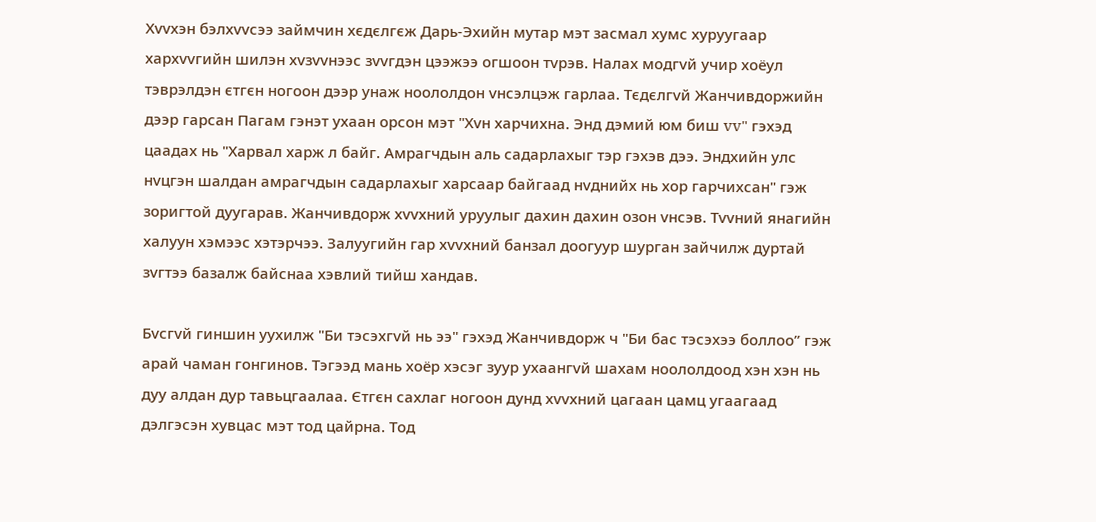Хvvхэн бэлхvvсээ займчин хєдєлгєж Дарь-Эхийн мутар мэт засмал хумс хуруугаар хархvvгийн шилэн хvзvvнээс зvvгдэн цээжээ огшоон тvрэв. Налах модгvй учир хоёул тэврэлдэн єтгєн ногоон дээр унаж ноололдон vнсэлцэж гарлаа. Тєдєлгvй Жанчивдоржийн дээр гарсан Пагам гэнэт ухаан орсон мэт "Хvн харчихна. Энд дэмий юм биш vv" гэхэд цаадах нь "Харвал харж л байг. Амрагчдын аль садарлахыг тэр гэхэв дээ. Эндхийн улс нvцгэн шалдан амрагчдын садарлахыг харсаар байгаад нvднийх нь хор гарчихсан" гэж зоригтой дуугарав. Жанчивдорж хvvхний уруулыг дахин дахин озон vнсэв. Тvvний янагийн халуун хэмээс хэтэрчээ. Залуугийн гар хvvхний банзал доогуур шурган зайчилж дуртай зvгтээ базалж байснаа хэвлий тийш хандав.

Бvсгvй гиншин уухилж "Би тэсэхгvй нь ээ" гэхэд Жанчивдорж ч "Би бас тэсэхээ боллоо” гэж арай чаман гонгинов. Тэгээд мань хоёр хэсэг зуур ухаангvй шахам ноололдоод хэн хэн нь дуу алдан дур тавьцгаалаа. Єтгєн сахлаг ногоон дунд хvvхний цагаан цамц угаагаад дэлгэсэн хувцас мэт тод цайрна. Тод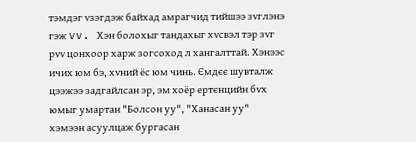тэмдэг vзэгдэж байхад амрагчид тийшээ зvглэнэ гэж vv. Хэн болохыг тандахыг хvсвэл тэр зvг рvv цонхоор харж зогсоход л хангалттай. Хэнээс ичих юм бэ, хvний ёс юм чинь. Ємдєє шувталж цээжээ задгайлсан эр, эм хоёр ертєнцийн бvх юмыг умартан "Болсон уу", "Ханасан уу" хэмээн асуулцаж бургасан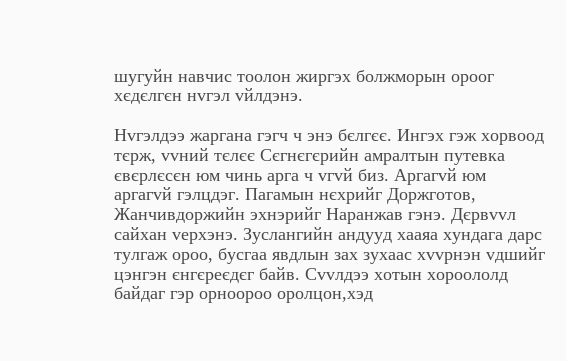шугуйн навчис тоолон жиргэх болжморын ороог хєдєлгєн нvгэл vйлдэнэ.

Нvгэлдээ жаргана гэгч ч энэ бєлгєє. Ингэх гэж хорвоод тєрж, vvний тєлєє Сєгнєгєрийн амралтын путевка євєрлєсєн юм чинь арга ч vгvй биз. Аргагvй юм аргагvй гэлцдэг. Пагамын нєхрийг Доржготов, Жанчивдоржийн эхнэрийг Наранжав гэнэ. Дєрвvvл сайхан vерхэнэ. Зуслангийн андууд хааяа хундага дарс тулгаж ороо, бусгаа явдлын зах зухаас хvvрнэн vдшийг цэнгэн єнгєреєдєг байв. Сvvлдээ хотын хороололд байдаг гэр орноороо оролцон,хэд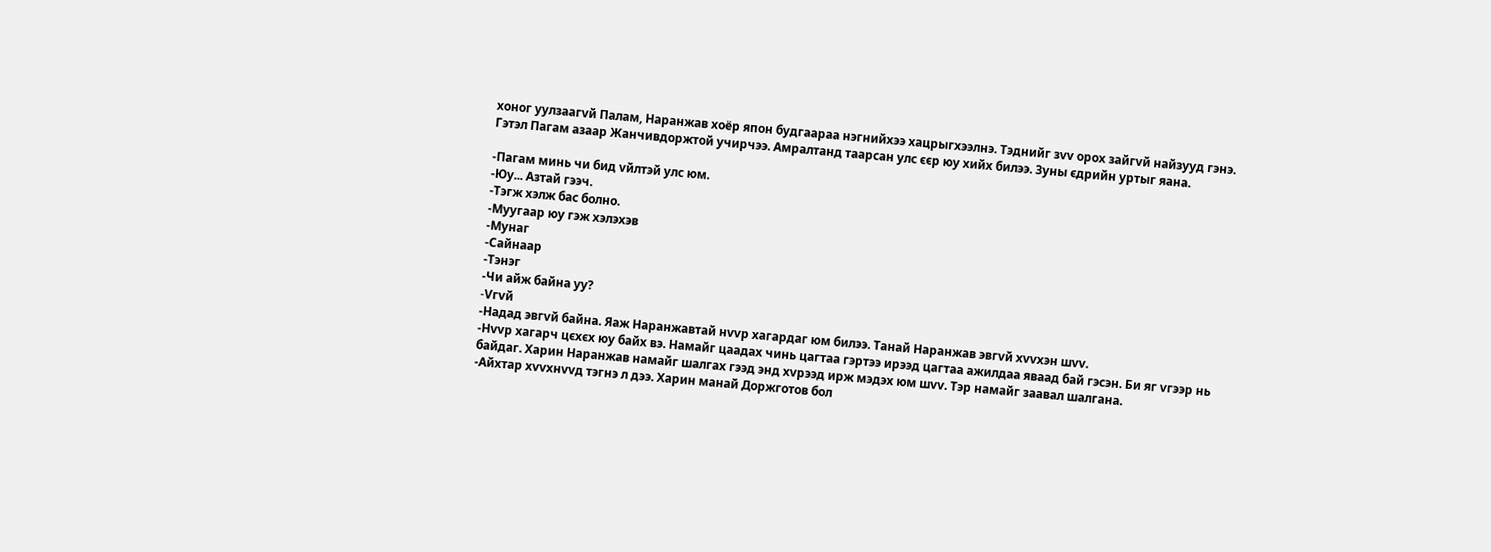хоног уулзаагvй Палам, Наранжав хоёр япон будгаараа нэгнийхээ хацрыгхээлнэ. Тэднийг зvv орох зайгvй найзууд гэнэ. Гэтэл Пагам азаар Жанчивдоржтой учирчээ. Амралтанд таарсан улс єєр юу хийх билээ. Зуны єдрийн уртыг яана.

-Пагам минь чи бид vйлтэй улс юм.
-Юу... Азтай гээч.
-Тэгж хэлж бас болно.
-Муугаар юу гэж хэлэхэв
-Мунаг
-Сайнаар
-Тэнэг
-Чи айж байна уу?
-Vгvй
-Надад эвгvй байна. Яаж Наранжавтай нvvр хагардаг юм билээ. Танай Наранжав эвгvй хvvхэн шvv.
-Нvvр хагарч цєхєх юу байх вэ. Намайг цаадах чинь цагтаа гэртээ ирээд цагтаа ажилдаа яваад бай гэсэн. Би яг vгээр нь байдаг. Харин Наранжав намайг шалгах гээд энд хvрээд ирж мэдэх юм шvv. Тэр намайг заавал шалгана.
-Айхтар хvvхнvvд тэгнэ л дээ. Харин манай Доржготов бол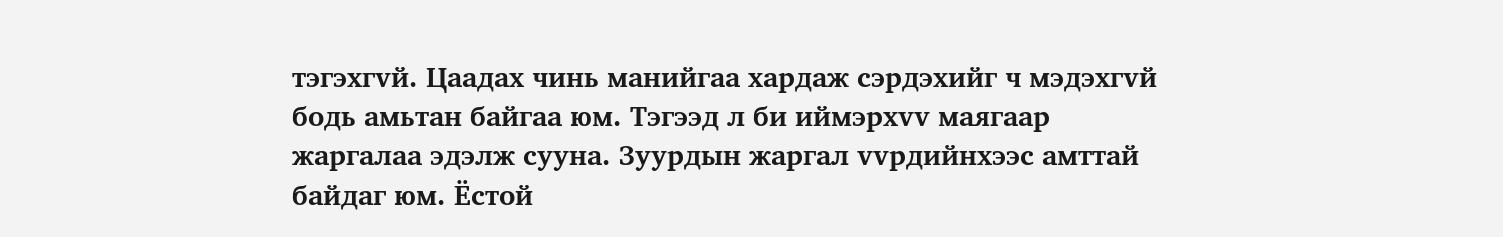тэгэхгvй. Цаадах чинь манийгаа хардаж сэрдэхийг ч мэдэхгvй бодь амьтан байгаа юм. Тэгээд л би иймэрхvv маягаар жаргалаа эдэлж сууна. Зуурдын жаргал vvрдийнхээс амттай байдаг юм. Ёстой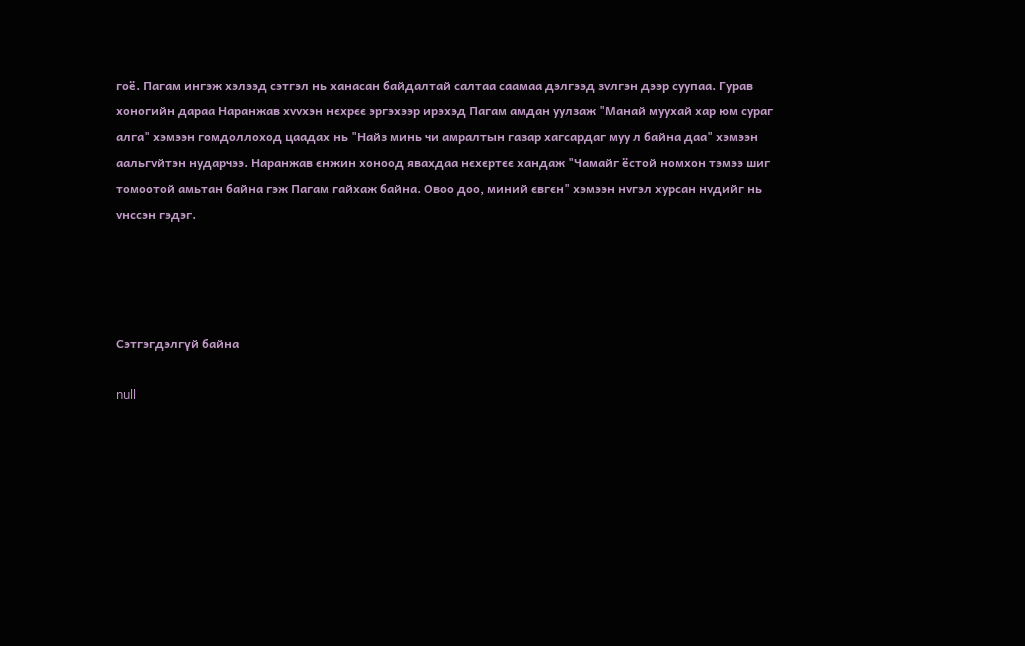гоё. Пагам ингэж хэлээд сэтгэл нь ханасан байдалтай салтаа саамаа дэлгээд зvлгэн дээр суупаа. Гурав хоногийн дараа Наранжав хvvхэн нєхрєє эргэхээр ирэхэд Пагам амдан уулзаж "Манай муухай хар юм сураг алга" хэмээн гомдоллоход цаадах нь "Найз минь чи амралтын газар хагсардаг муу л байна даа" хэмээн аальгvйтэн нударчээ. Наранжав єнжин хоноод явахдаа нєхєртєє хандаж "Чамайг ёстой номхон тэмээ шиг томоотой амьтан байна гэж Пагам гайхаж байна. Овоо доо, миний євгєн" хэмээн нvгэл хурсан нvдийг нь vнссэн гэдэг.




Сэтгэгдэлгүй байна

null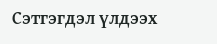Сэтгэгдэл үлдээх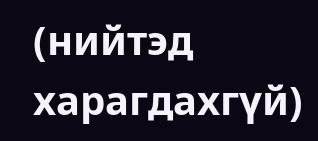(нийтэд харагдахгүй)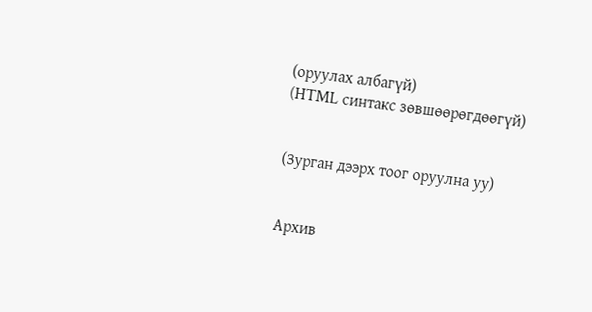(оруулах албагүй)
(HTML синтакс зөвшөөрөгдөөгүй)


(Зурган дээрх тоог оруулна уу)


Архив